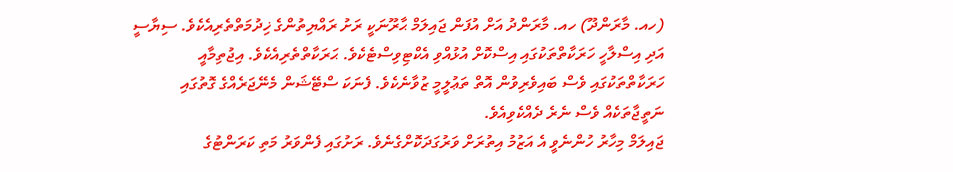(ހއ. މާރަންދޫ) ހއ. މާރަންދު އަށް އުފަން ޖައިލަމް ޙާރޫނަކީ ރަށު ރައްޔިތުންގެ ޚިދުމަތްތެރިއެކެވެ. ސިޔާސީ އަދި އިސްލާހީ ހަރަކާތްތަކުގައި އިސްކޮށް އުޅުއްވި އެކްޓިވިސްޓެކެވެ. ޙަރަކާތްތެރިއެކެވެ. އިޖުތިމާއީ ހަރަކާތްތަކުގައި ވެސް ބައިވެރިވުން އޮތް ތަޢުލީމީ ޒުވާނެކެވެ. ފެނަކަ ސްޓޭޝަން މެނޭޖަރެއްގެ ގޮތުގައި ނަތީޖާތަކެއް ވެސް ނެރެ ދެއްކެވިއެވެ.
ޖައިލަމް މިހާރު ހުންނެވީ އެ އަޒުމު އިތުރަށް ވަރުގަދަކޮށްގެނެވެ. ރަށުގައި ފެންވަރު މަތި ކަރަންޓުގެ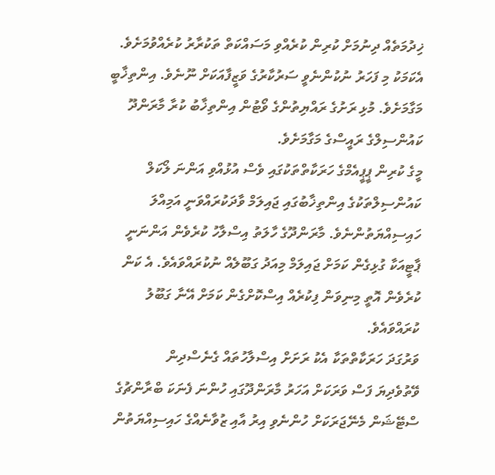ޚިދުމަތެއް ދިނުމަށް ކުރިން ކުރެއްވި މަސައްކަތް ތަކުރާރު ކުރެއްވުމަށެވެ. އެކަމަކު މި ފަހަރު ނުކުންނެވީ ސަރުކާރުގެ ވަޒީފާއަކަށް ނޫނެވެ. އިންތިޚާބީ މަގާމަށެވެ. މުޅި ރަށުގެ ރައްޔިތުންގެ ވޯޓުން އިންތިޚާބު ކުރާ މާރަންދޫ ކައުންސިލްގެ ރައީސްގެ މަގާމަށެވެ.
މީގެ ކުރިން ޕީޕީއެމްގެ ހަރަކާތްތަކުގައި ވެސް އުޅުއްވި އަންނަ ލޯކަލް ކައުންސިލްތަކުގެ އިންތިޚާބުގައި ޖައިލަމް ވާދަކުރައްވަނީ އަމިއްލަ ހައިސިއްޔަތުންނެވެ. މާރަންދޫގެ ހާލަތު އިސްލާހު ކުރެވެން އަންނަނީ ޕާޓީއަކާ ގުޅިގެން ކަމަށް ޖައިލަމް މިއަދު ގަބޫލެއް ނުކުރައްވައެވެ. އެ ކަން ކުރެވެން އޮތީ މިނިވަން ފިކުރެއް އިސްކޮށްގެން ކަމަށް އޭނާ ގަބޫލު ކުރައްވައެވެ.
ވަރުގަދަ ހަރަކާތްތަކާ އެކު ރަށަށް އިސްލާހުތައް ގެނެސްދިން
ވޭތުވެދިޔަ ފަސް ވަރަކަށް އަހަރު މާރަންދޫގައި ހުންނަ ފެނަކަ ބްރާންޗުގެ ސްޓޭޝަން މެނޭޖަރަކަށް ހުންނެވި އިރު އާއި ޒުވާނެއްގެ ހައިސިއްޔަތުން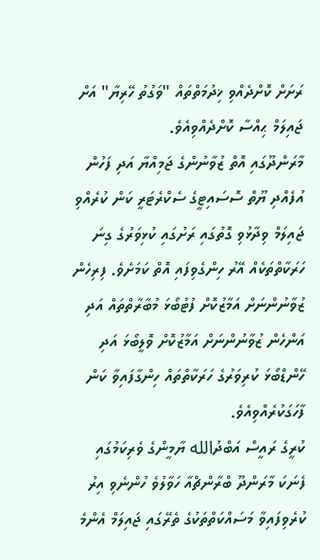ރަށަށް ކޮށްދެއްވި ޚިދުމަތްތައް "ވަގުތު ހޭރިޔާ" އަށް ޖައިލަމް ޙިއްސާ ކޮށްދެއްވިއެވެ.
މާރަންދޫގައި އޮތް ޒުވާނުންގެ ޖަމިއްޔާ އަދި ފަހުން އުފެއްދި ޔޫތް ސޮސައިޓީގެ ސެކްރެޓަރީ ކަން ކުރެއްވި ޖައިލަމް ވިދާޅުވި ގޮތުގައި ރަށުގައި ކުޅިވަރުގެ ގިނަ ހަރަކާތްތަކެއް އޭރު ހިންގެވިފައި އޮތް ކަމަށެވެ. ފިރިހެން ޒުވާނުންނަށް އަމާޒުކޮށް ފުޓުބޯޅަ މުބާރާތްތައް އަދި އަންހެން ޒުވާނުންނަށް އަމާޒުކޮށް ވޮލީބޯޅަ އަދި ހޭންޑްބޯޅަ ކުރިވަރުގެ ހަރަކާތްތައް ހިންގާފައިވާ ކަން ފާހަގަކުރެއްވިއެވެ.
ކުރީގެ ރައީސް އަބްދުالله ޔާމީންގެ ވެރިކަމުގައި ފެނަކަ މާރަންދޫ ބްރާންޗްއާ ހަވާލުވެ ހުންނެވި އިރު ކުރެވިފައިވާ މަސައްކަތްތަކުގެ ތެރޭގައި ޖައިލަމް އެންމެ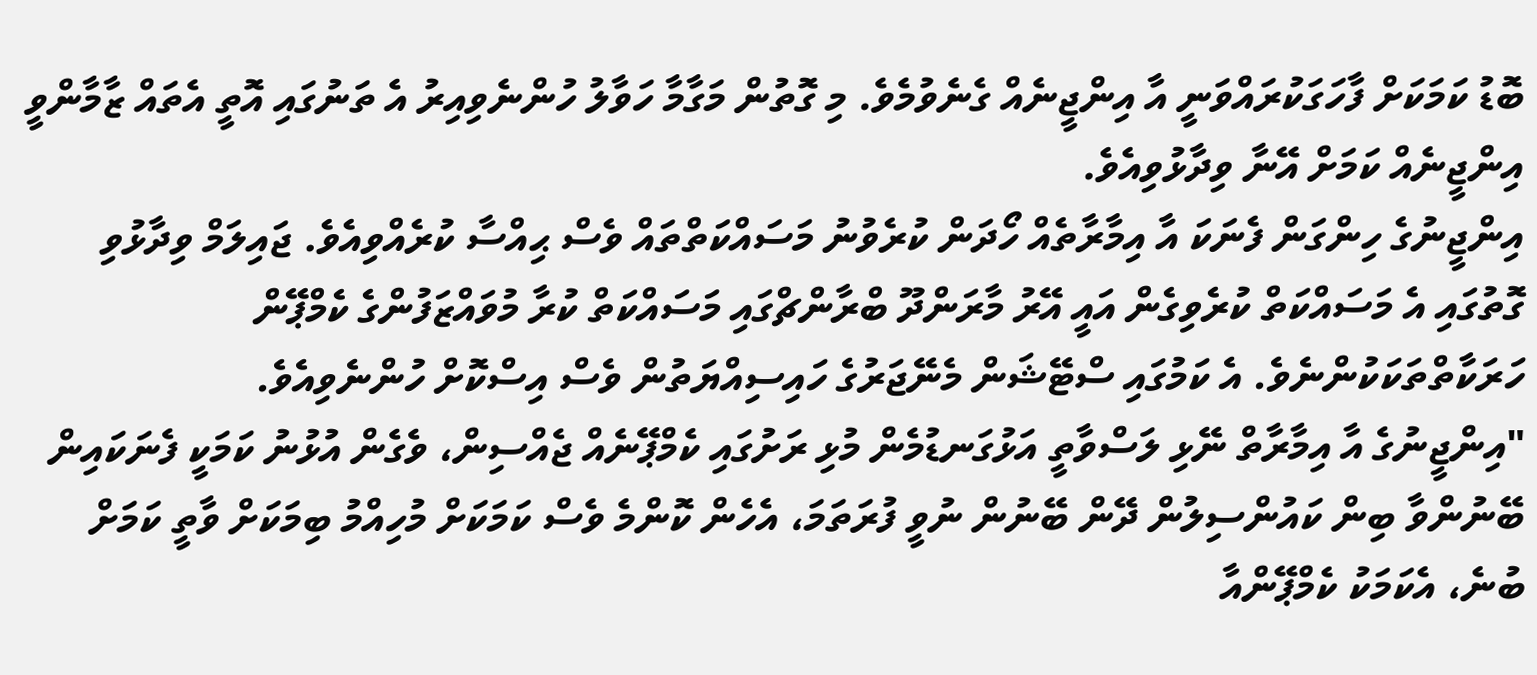ބޮޑު ކަމަކަށް ފާހަގަކުރައްވަނީ އާ އިންޖީނެއް ގެނެވުމެވެ. މި ގޮތުން މަގާމާ ހަވާލު ހުންނެވިއިރު އެ ތަނުގައި އޮތީ އެތައް ޒާމާންވީ އިންޖީނެއް ކަމަށް އޭނާ ވިދާޅުވިއެވެ.
އިންޖީނުގެ ހިންގަން ފެނަކަ އާ އިމާރާތެއް ހޯދަން ކުރެވުނު މަސައްކަތްތައް ވެސް ޙިއްސާ ކުރެއްވިއެވެ. ޖައިލަމް ވިދާޅުވި ގޮތުގައި އެ މަސައްކަތް ކުރެވިގެން އައީ އޭރު މާރަންދޫ ބްރާންޗްގައި މަސައްކަތް ކުރާ މުވައްޒަފުންގެ ކެމްޕޭން ހަރަކާތްތަކަކުންނެވެ. އެ ކަމުގައި ސްޓޭޝަން މެނޭޖަރުގެ ހައިސިއްޔަތުން ވެސް އިސްކޮށް ހުންނެވިއެވެ.
"އިންޖީނުގެ އާ އިމާރާތް ނޭޅި ލަސްވާތީ އަޅުގަނޑުމެން މުޅި ރަށުގައި ކެމްޕޭނެއް ޖެއްސިން، ވެގެން އުޅުނު ކަމަކީ ފެނަކައިން ބޭނުންވާ ބިން ކައުންސިލުން ދޭން ބޭނުން ނުވީ ފުރަތަމަ، އެހެން ކޮންމެ ވެސް ކަމަކަށް މުހިއްމު ބިމަކަށް ވާތީ ކަމަށް ބުނެ، އެކަމަކު ކެމްޕޭންއާ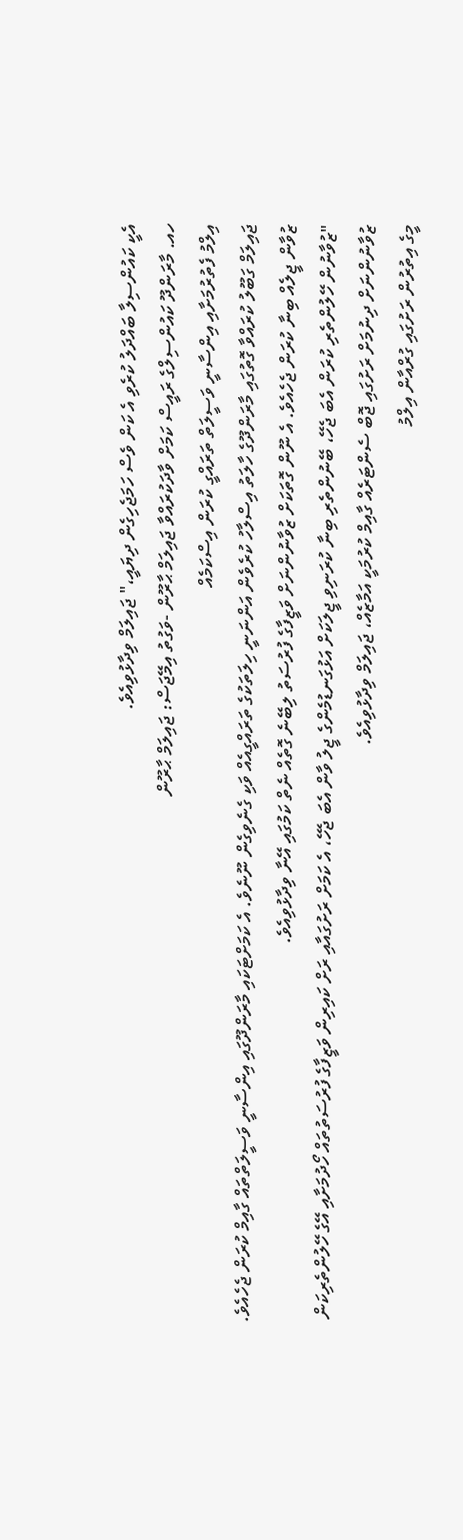އެކީ ކައުންސިލާ ބައްދަލު ކުރެވި އެ ކަން ވެސް ހަމަޖެހިގެން ދިޔައީ،" ޖައިލަމް ވިދާޅުވިއެވެ.
ހއ. މާރަންދޫ ކައުންސިލްގެ ރައީސް ކަމަށް ވާދަކުރައްވާ ޖައިލަމް ޙާރޫން -ވަގުތު އިމޭޖަސް: ޖައިލަމް ޙާރޫން
އިލްމު ފެތުރުމަށާއި އިންސާނީ ވަސީލަތް ތަރައްގީ ކުރަން އިސްކަމެއް
ޖައިލަމް ގަބޫލު ކުރައްވާ ގޮތުގައި މާރަންދޫގެ ހާލަތު އިސްލާހު ކުރެވެން އަންނަނީ ހިލަތަކުގެ ތަރައްގީއެއް ވަކި ގެނެވިގެން ނޫނެވެ. އެ ކަމަށްޓަކައި މާރަންދޫގައި އިންސާނީ ވަސީލަތްތައް ގާއިމް ކުރަން ޖެހެއެވެ. ޒުވާން ޖީލެއް ބިނާ ކުރަން ޖެހެއެވެ. އެ ނޫން ގޮތަކަށް ޒުވާނުންނަށް ވަޒީފާގެ ފުރުސަތު ލިބޭނެ ގޮތެއް ނެތް ކަމުގައި އޭނާ ވިދާޅުވިއެވެ.
"ޒުވާނުން ހޭލުންތެރި ކުރަން އެބަ ޖެހޭ، ބޭނުންތެރި ބިނާ ކުރަނިވި ޖީލަކަށް އަޅުގަނޑުމެންގެ ޖީލު ވާން އެބަ ޖެހޭ، އެ ކަމަށް ރަށުގައާއި ރަށް ކައިރިން ވަޒީފާގެ ފުރުސަތުތައް ހޯދުމަށާއި އޭގެ ހޭލުންތެރިކަން ޒުވާނުންނަށް ދިނުމަށް ރަށުގައި ޖޮބް ސެންޓަރެއް ގާއިމް ކުރުމަކީ އަމާޒެއް، ޖައިލަމް ވިދާޅުވިއެވެ.
މީގެ އިތުރުން ރަށުގައި ގުރްއާން އިލްމު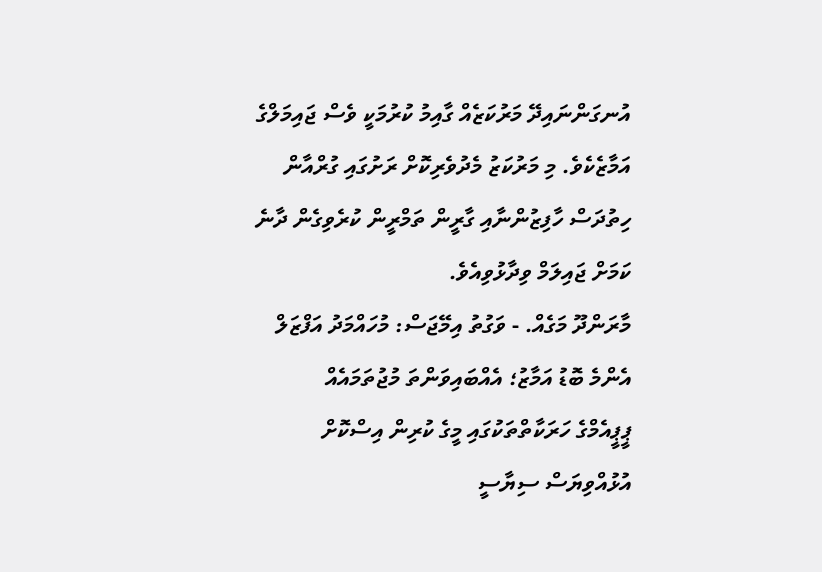އުނގަންނައިދޭ މަރުކަޒެއް ގާއިމު ކުރުމަކީ ވެސް ޖައިމަލްގެ އަމާޒެކެވެ. މި މަރުކަޒު މެދުވެރިކޮށް ރަށުގައި ގުރްއާން ހިތުދަސް ހާފިޒުންނާއި ގާރީން ތަމްރީން ކުރެވިގެން ދާނެ ކަމަށް ޖައިލަމް ވިދާޅުވިއެވެ.
މާރަންދޫ މަގެއް. - ވަގުތު އިމޭޖަސް: މުހައްމަދު އަފްޒަލް
އެންމެ ބޮޑު އަމާޒު؛ އެއްބައިވަންތަ މުޖުތަމައެއް
ޕީޕީއެމްގެ ހަރަކާތްތަކުގައި މީގެ ކުރިން އިސްކޮށް އުޅުއްވިޔަސް ސިޔާސީ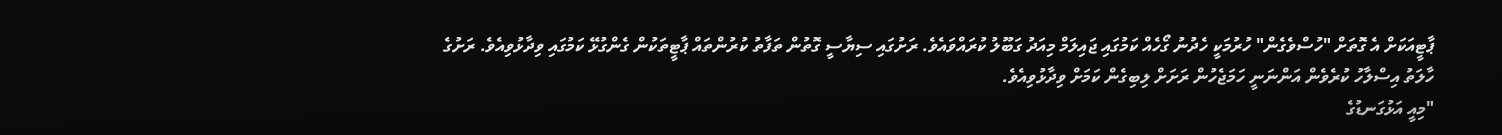ޕާޓީއަކަށް އެ ގޮތަށް "ހުސްވެގެން" ހުރުމަކީ ހެދުނު ގޯހެއް ކަމުގައި ޖައިލަމް މިއަދު ގަބޫލު ކުރައްވައެވެ. ރަށުގައި ސިޔާސީ ގޮތުން ތަފާތު ކުރުންތައް ޕާޓީތަކުން ގެންގުޅޭ ކަމުގައި ވިދާޅުވިއެވެ. ރަށުގެ ހާލަތު އިސްލާހު ކުރެވެން އަންނަނީ ހަމަޖެހުން ރަށަށް ލިބިގެން ކަމަށް ވިދާޅުވިއެވެ.
"މިއީ އަޅުގަނޑުގެ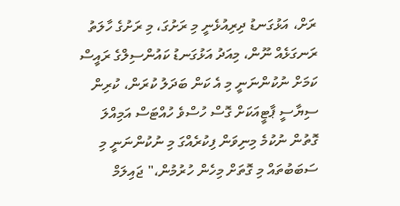ރަށް، އަޅުގަނޑު ދިރިއުޅެނީ މި ރަށުގަ، މި ރަށުގެ ހާލަތު ރަނގަޅެއް ނޫން، މިއަދު އަޅުގަނޑު ކައުންސިލްގެ ރައީސް ކަމަށް ނުކުންނަނީ މި އެ ކަން ބަދަލު ކުރަން، ކުރިން ސިޔާސީ ޕާޓީއަކަށް ގޮސް ހުސްވެ ހުއްޓަސް އަމިއްލަ ގޮތުން ނުކުމެ މިނިވަން ފިކުރެއްގަ މި ނުކުންނަނީ މި ސަބަބުތައް މި ގޮތަށް މިހެން ހުރުމުން،" ޖައިލަމް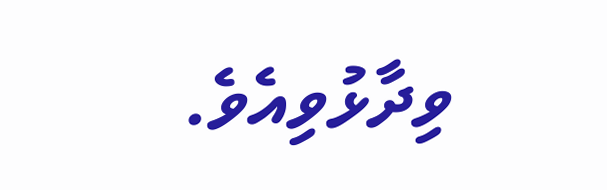ވިދާޅުވިއެވެ.